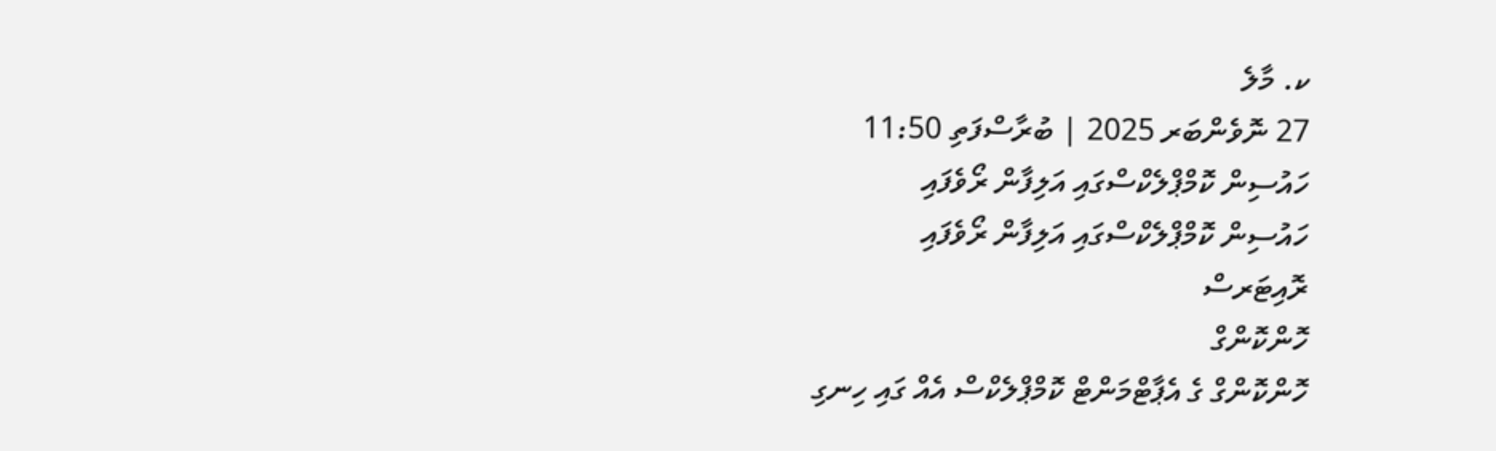ކ. މާލެ
27 ނޮވެންބަރ 2025 | ބުރާސްފަތި 11:50
ހައުސިން ކޮމްޕްލެކްސްގައި އަލިފާން ރޯވެފައި
ހައުސިން ކޮމްޕްލެކްސްގައި އަލިފާން ރޯވެފައި
ރޮއިޓަރސް
ހޮންކޮންގް
ހޮންކޮންގް ގެ އެޕާޓްމަންޓް ކޮމްޕްލެކްސް އެއް ގައި ހިނގި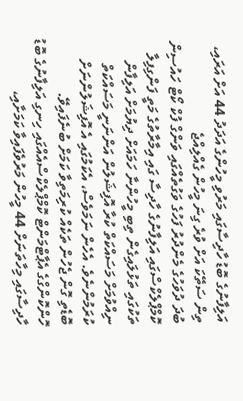އަލިފާނުގެ ބޮޑު ހާދިސާގައި މަރުވި މީހުންގެ އަދަދު 44 އަށް އަރައި، ތިން ސަތޭކަ އަށް ވުރެ ގިނަ މީހުން ގެއްލިއްޖެ
ބުދަ ދުވަހުގެ މެންދުރު ފަހުގެ ވަގުތެއްގައި ވަންގް ފުކް ކޯޓް ހައުސިން ކޮމްޕްލެކްސްގައި އަލިފާނުގެ ހާދިސާ ގައި އިމާރާތުގެ މަތީ ފަންގިފިލާ ތަކުގައި ތަޅުލައިގެން ތިބި މީހުންނާ ހަމައަށް ދިޔުމަށް އަލިފާން ނިއްވުމަށް މަސައްކަތް ކުރާ އޮފިޝަލުން އަންނަނީ މަސައްކަތް ކުރަމުންނެވެ. އެހެން ނަމަވެސް، އެކަމުގައި އެ އޮފިޝަލުންނަށް ބޮޑެތި ގޮން ޖެހުން ތަކެއް ކުރިމަތިވާ ކަމަށް ބުނެފައިވޭ.
ހޮންކޮންގްގެ އެޕާޓްމަންޓް ކޮމްޕްލެކްސްއެއްގައި ހިނގި އަލިފާނުގެ ބޮޑު ހާދިސާގައި މިހާތަނަށް 44 މީހުން މަރުވެފައިވާ ކަމަށާއި،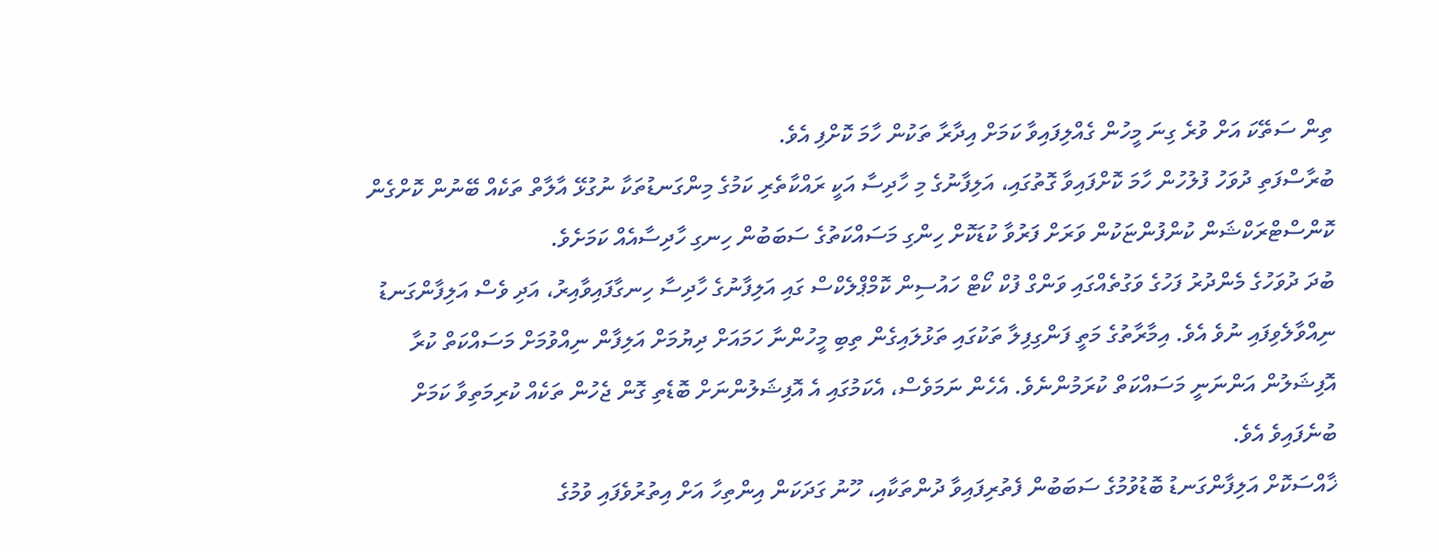ތިން ސަތޭކަ އަށް ވުރެ ގިނަ މީހުން ގެއްލިފައިވާ ކަމަށް އިދާރާ ތަކުން ހާމަ ކޮށްފި އެވެ.
ބުރާސްފަތި ދުވަހު ފުލުހުން ހާމަ ކޮށްފައިވާ ގޮތުގައި، އަލިފާނުގެ މި ހާދިސާ އަކީ ރައްކާތެރި ކަމުގެ މިންގަނޑުތަކާ ނުގުޅޭ އާލާތް ތަކެއް ބޭނުން ކޮށްގެން ކޮންސްޓްރަކްޝަން ކުންފުންޏަކުން ވަރަށް ފަރުވާ ކުޑަކޮށް ހިންގި މަސައްކަތުގެ ސަބަބުން ހިނގި ހާދިސާއެއް ކަމަށެވެ.
ބުދަ ދުވަހުގެ މެންދުރު ފަހުގެ ވަގުތެއްގައި ވަންގް ފުކް ކޯޓް ހައުސިން ކޮމްޕްލެކްސް ގައި އަލިފާނުގެ ހާދިސާ ހިނގާފައިވާއިރު، އަދި ވެސް އަލިފާންގަނޑު ނިއްވާލެވިފައި ނުވެ އެވެ. އިމާރާތުގެ މަތީ ފަންގިފިލާ ތަކުގައި ތަޅުލައިގެން ތިބި މީހުންނާ ހަމައަށް ދިޔުމަށް އަލިފާން ނިއްވުމަށް މަސައްކަތް ކުރާ އޮފިޝަލުން އަންނަނީ މަސައްކަތް ކުރަމުންނެވެ. އެހެން ނަމަވެސް، އެކަމުގައި އެ އޮފިޝަލުންނަށް ބޮޑެތި ގޮން ޖެހުން ތަކެއް ކުރިމަތިވާ ކަމަށް ބުނެފައިވެ އެވެ.
ޚާއްސަކޮށް އަލިފާންގަނޑު ބޮޑުވުމުގެ ސަބަބުން ފެތުރިފައިވާ ދުންތަކާއި، ހޫނު ގަދަކަން އިންތިހާ އަށް އިތުރުވެފައި ވުމުގެ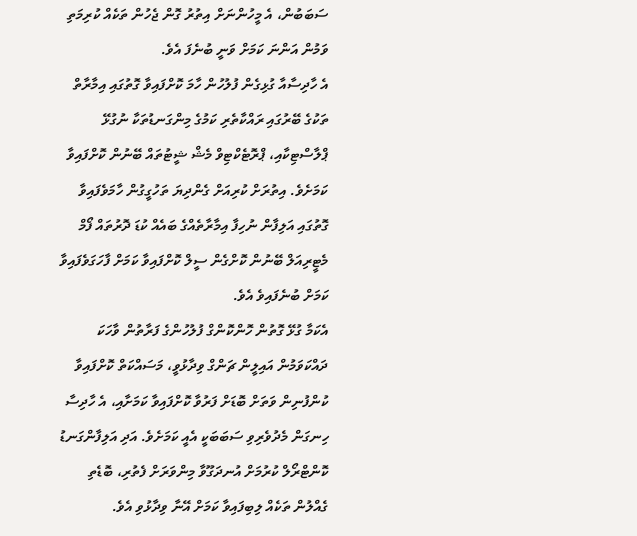ސަބަބުން، އެ މީހުންނަށް އިތުރު ގޮން ޖެހުން ތަކެއް ކުރިމަތި ވަމުން އަންނަ ކަމަށް ވަނީ ބުނެފަ އެވެ.
އެ ހާދިސާއާ ގުޅިގެން ފުލުހުން ހާމަ ކޮށްފައިވާ ގޮތުގައި އިމާރާތް ތަކުގެ ބޭރުގައި ރައްކާތެރި ކަމުގެ މިންގަނޑުތަކާ ނުގުޅޭ ޕްލާސްޓިކާއި، ޕްރޮޓެކްޓިވް މެޝް ޝީޓުތައް ބޭނުން ކޮށްފައިވާ ކަމަށެވެ. އިތުރަށް ކުރިއަށް ގެންދިޔަ ތަހުގީގުން ހާމަވެފައިވާ ގޮތުގައި އަލިފާން ނުހިފާ އިމާރާތެއްގެ ބައެއް ކުޑަ ދޮރުތައް ފޯމް މެޓީރިއަލް ބޭނުން ކޮށްގެން ސީލް ކޮށްފައިވާ ކަމަށް ފާހަގަވެފައިވާ ކަމަށް ބުނެފައިވެ އެވެ.
އެކަމާ ގުޅޭ ގޮތުން ހޮންކޮންގް ފުލުހުންގެ ފަރާތުން ވާހަކަ ދައްކަވަމުން އައިލީން ޗަންގް ވިދާޅުވީ، މަސައްކަތް ކޮށްފައިވާ ކުންފުނިން ވަތަށް ބޮޑަށް ފަރުވާ ކޮށްފައިވާ ކަމަށާއި، އެ ހާދިސާ ހިނގަން މެދުވެރިވި ސަބަބަކީ އެއީ ކަމަށެވެ. އަދި އަލިފާންގަނޑު ކޮންޓްރޯލް ކުރުމަށް އުނދަގޫވާ މިންވަރަށް ފެތުރި، ބޮޑެތި ގެއްލުން ތަކެއް ލިބިފައިވާ ކަމަށް އޭނާ ވިދާޅުވި އެވެ.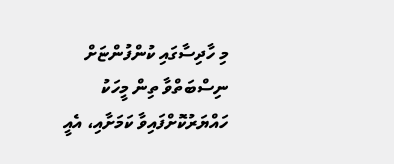މި ހާދިސާގައި ކުންފުންޏަށް ނިސްބަތްވާ ތިން މީހަކު ހައްޔަރުކޮށްފައިވާ ކަމަށާއި، އެއީ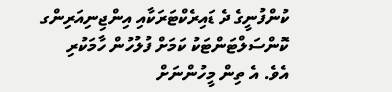ކުންފުނީގެ ދެ ޑައިރެކްޓަރަކާއި އިންޖިނިއަރިންގ ކޮންސަލްޓަންޓަކު ކަމަށް ފުލުހުން ހާމަކުރި އެވެ. އެ ތިން މީހުންނަށް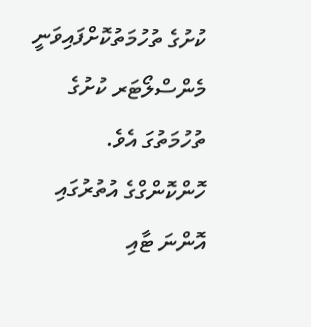ކުށުގެ ތުހުމަތުކޮށްފައިވަނީ މެންސްލޯޓަރ ކުށުގެ ތުހުމަތުގަ އެވެ.
ހޮންކޮންގްގެ އުތުރުގައި އޮންނަ ޓާއި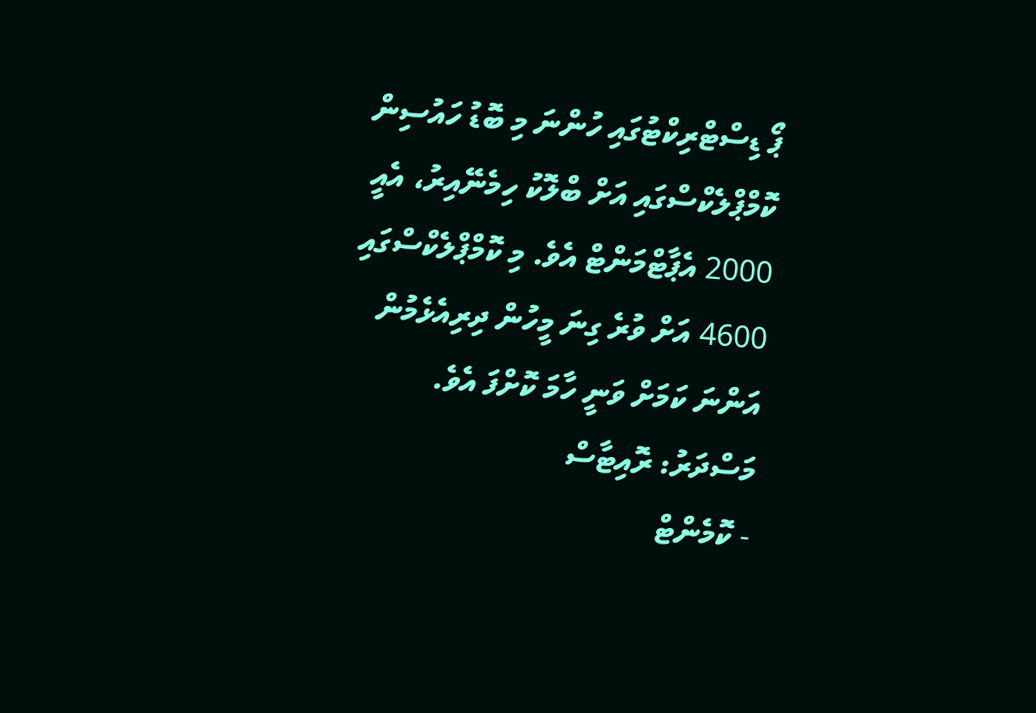ޕޯ ޑިސްޓްރިކްޓުގައި ހުންނަ މި ބޮޑު ހައުސިން ކޮމްޕްލެކްސްގައި އަށް ބްލޮކު ހިމެނޭއިރު، އެއީ 2000 އެޕާޓްމަންޓް އެވެ. މި ކޮމްޕްލެކްސްގައި 4600 އަށް ވުރެ ގިނަ މީހުން ދިރިއެޅެމުން އަންނަ ކަމަށް ވަނީ ހާމަ ކޮށްފަ އެވެ.
މަސްދަރު: ރޮއިޓާސް
- ކޮމެންޓް